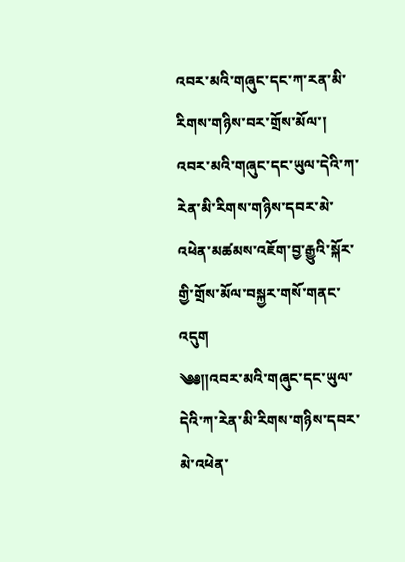འབར་མའི་གཞུང་དང་ཀ་རན་མི་རིགས་གཉིས་བར་གྲོས་མོལ་།
འབར་མའི་གཞུང་དང་ཡུལ་དེའི་ཀ་རེན་མི་རིགས་གཉིས་དབར་མེ་འཕེན་མཚམས་འཇོག་བྱ་རྒྱུའི་སྐོར་གྱི་གྲོས་མོལ་བསྐྱར་གསོ་གནང་འདུག
༄༅༎འབར་མའི་གཞུང་དང་ཡུལ་དེའི་ཀ་རེན་མི་རིགས་གཉིས་དབར་མེ་འཕེན་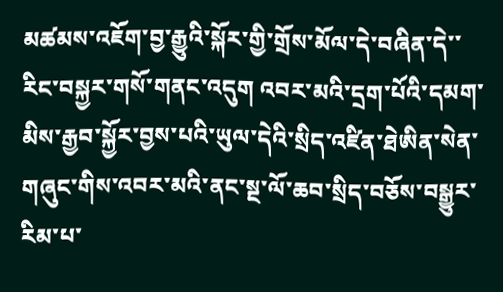མཚམས་འཇོག་བྱ་རྒྱུའི་སྐོར་གྱི་གྲོས་མོལ་དེ་བཞིན་དེ་་རིང་བསྐྱར་གསོ་གནང་འདུག འབར་མའི་དྲག་པོའི་དམག་མིས་རྒྱབ་སྐྱོར་བྱས་པའི་ཡུལ་དེའི་སྲིད་འཛིན་ཐེཨིན་སེན་གཞུང་གིས་འབར་མའི་ནང་སྔ་ལོ་ཆབ་སྲིད་བཅོས་བསྒྱུར་རིམ་པ་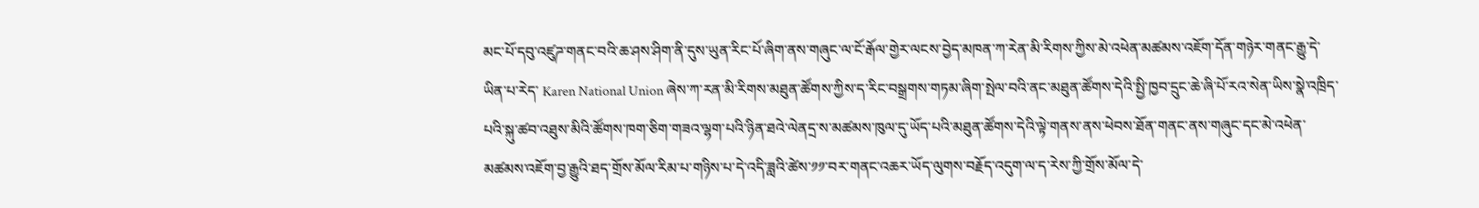མང་པོ་དབུ་འཛུཌ་གནང་བའི་ཆ་ཤས་ཤིག་ནི་དུས་ཡུན་རིང་པོ་ཞིག་ནས་གཞུང་ལ་ངོ་རྒོལ་གྱེར་ལངས་བྱེད་མཁན་ཀ་རེན་མི་རིགས་ཀྱིས་མེ་འཕེན་མཚམས་འཇོག་དོན་གཉེར་གནང་རྒྱུ་དེ་ཡིན་པ་རེད་ Karen National Union ཞེས་ཀ་རན་མི་རིགས་མཐུན་ཚོགས་ཀྱིས་ད་རིང་བསྒྲགས་གཏམ་ཞིག་སྤེལ་བའི་ནང་མཐུན་ཚོགས་དེའི་སྤྱི་ཁྱབ་དྲུང་ཆེ་ཞི་པོ་རའ་སེན་ཡིས་སྣེ་འཁྲིད་པའི་སྐུ་ཚབ་འཐུས་མིའི་ཚོགས་ཁག་ཅིག་གཟའ་ལྷག་པའི་ཉིན་ཐའེ་ལེནདྲ་ས་མཚམས་ཁུལ་དུ་ཡོད་པའི་མཐུན་ཚོགས་དེའི་ལྟེ་གནས་ནས་ཕེབས་ཐོན་གནང་ནས་གཞུང་དང་མེ་འཕེན་མཚམས་འཇོག་བྱ་རྒྱུའི་ཐད་གྲོས་མོལ་རིམ་པ་གཉིས་པ་དེ་འདི་ཟླའི་ཚེས་༡༡་བར་གནང་འཆར་ཡོད་ལུགས་བརྗོད་འདུག་ལ་ད་རེས་ཀྱི་གྲོས་མོལ་དེ་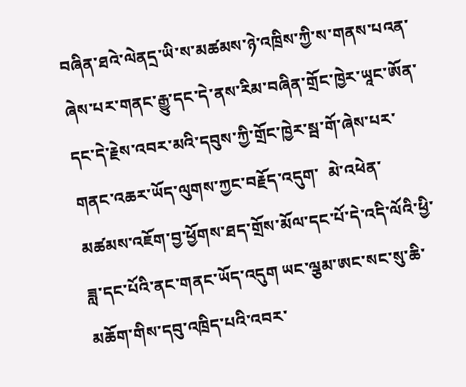བཞིན་ཐའེ་ལེནདྲ་ཡི་ས་མཚམས་ཉེ་འཁྲིས་ཀྱི་ས་གནས་པའན་ཞེས་པར་གནང་རྒྱུ་དང་དེ་ནས་རིམ་བཞིན་གྲོང་ཁྱེར་ཡཱང་ཨོན་དང་དེ་རྗེས་འབར་མའི་དབུས་ཀྱི་གྲོང་ཁྱེར་སྦ་གོ་ཞེས་པར་གནང་འཆར་ཡོད་ལུགས་ཀྱང་བརྗོད་འདུག་  མེ་འཕེན་མཚམས་འཇོག་བྱ་ཕྱོགས་ཐད་གྲོས་མོལ་དང་པོ་དེ་འདི་ལོའི་ཕྱི་ཟླ་དང་པོའི་ནང་གནང་ཡོད་འདུག ཡང་ལྕམ་ཨང་སང་སུ་ཆི་མཆོག་གིས་དབུ་འཁྲིད་པའི་འབར་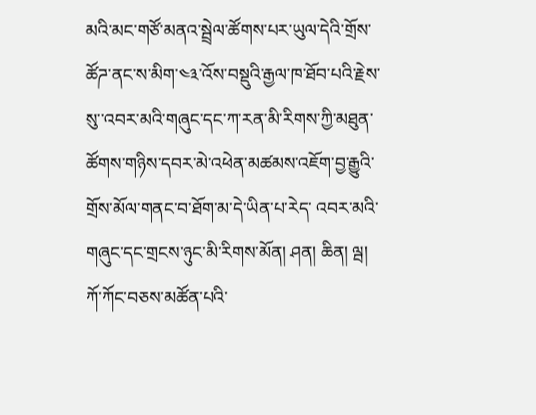མའི་མང་གཙོ་མནའ་སྦྲེལ་ཚོགས་པར་ཡུལ་དེའི་གྲོས་ཚོཌ་ནང་ས་མིག་༤༣་འོས་བསྡུའི་རྒྱལ་ཁ་ཐོབ་པའི་རྗེས་སུ་་འབར་མའི་གཞུང་དང་ཀ་རན་མི་རིགས་ཀྱི་མཐུན་ཚོགས་གཉིས་དབར་མེ་འཕེན་མཚམས་འཇོག་བྱ་རྒྱུའི་གྲོས་མོལ་གནང་བ་ཐོག་མ་དེ་ཡིན་པ་རེད་ འབར་མའི་གཞུང་དང་གྲངས་ཉུང་མི་རིགས་མོན། ཤན། ཆིན། ལྦ། ཀོ་ཀོང་བཅས་མཚོན་པའི་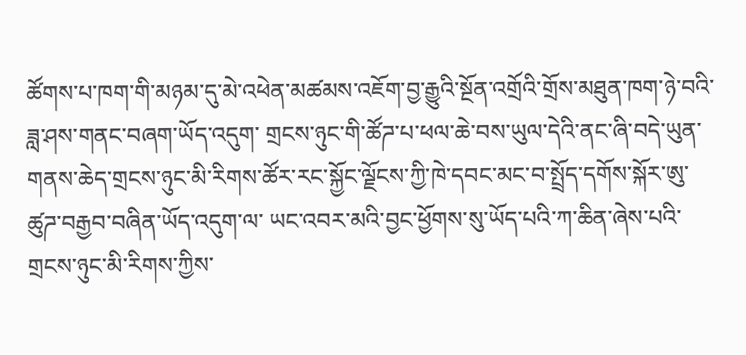ཚོགས་པ་ཁག་གི་མཉམ་དུ་མེ་འཕེན་མཚམས་འཇོག་བྱ་རྒྱུའི་སྔོན་འགྲོའི་གྲོས་མཐུན་ཁག་ཉེ་བའི་ཟླ་ཤས་གནང་བཞག་ཡོད་འདུག་ གྲངས་ཉུང་གི་ཚོཌ་པ་ཕལ་ཆེ་བས་ཡུལ་དེའི་ནང་ཞི་བདེ་ཡུན་གནས་ཆེད་གྲངས་ཉུང་མི་རིགས་ཚོར་རང་སྐྱོང་ལྗོངས་ཀྱི་ཁེ་དབང་མང་བ་སྤྲོད་དགོས་སྐོར་ཨུ་ཚུཌ་བརྒྱབ་བཞིན་ཡོད་འདུག་ལ་ ཡང་འབར་མའི་བྱང་ཕྱོགས་སུ་ཡོད་པའི་ཀ་ཆིན་ཞེས་པའི་གྲངས་ཉུང་མི་རིགས་ཀྱིས་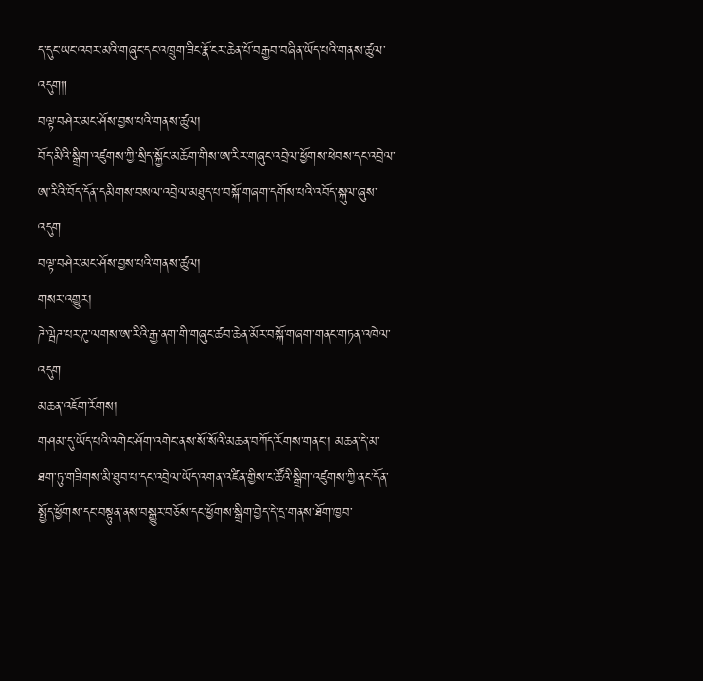ད་དུང་ཡང་འབར་མའི་གཞུང་དང་འཁྲུག་ཟིང་རྣོ་ངར་ཆེན་པོ་བརྒྱབ་བཞིན་ཡོད་པའི་གནས་ཚུལ་འདུག༎
བལྟ་བཤེར་མང་ཤོས་བྱས་པའི་གནས་ཚུལ།
བོད་མིའི་སྒྲིག་འཛུགས་ཀྱི་སྲིད་སྐྱོང་མཆོག་གིས་ཨ་རིར་གཞུང་འབྲེལ་ཕྱོགས་ཕེབས་དང་འབྲེལ་ཨ་རིའི་བོད་དོན་དམིགས་བསལ་འབྲེལ་མཐུད་པ་བསྐོ་གཞག་དགོས་པའི་འབོད་སྐུལ་ཞུས་འདུག
བལྟ་བཤེར་མང་ཤོས་བྱས་པའི་གནས་ཚུལ།
གསར་འགྱུར།
ཌེ་ལྦེཌ་པར་ཌུ་ལགས་ཨ་རིའི་རྒྱ་ནག་གི་གཞུང་ཚབ་ཆེན་མོར་བསྐོ་གཞག་གནང་གཏན་འཁེལ་འདུག
མཆན་འཇོག་རོགས།
གཤམ་དུ་ཡོད་པའི་འགེང་ཤོག་འགེང་ནས་སོ་སོའི་མཆན་བཀོད་རོགས་གནང་། མཆན་དེ་མ་ཐག་ཏུ་གཟིགས་མི་ཐུབ་པ་དང་འབྲེལ་ཡོད་འགན་འཛིན་གྱིས་ང་ཚོའི་སྒྲིག་འཛུགས་ཀྱི་ནང་དོན་སྤྱོད་ཕྱོགས་དང་བསྟུན་ནས་བསྒྱུར་བཅོས་དང་ཕྱོགས་སྒྲིག་བྱེད་དེ་དྲ་གནས་ཐོག་ཁྱབ་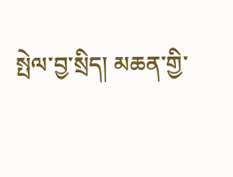སྤེལ་བྱ་སྲིད། མཆན་གྱི་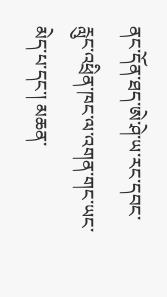ནང་དོན་ཐད་ཨེ་ཤེ་ཡ་རང་དབང་རླུང་འཕྲིན་ཁང་ལ་འགན་གང་ཡང་མེད་པ་དང་། མཆན་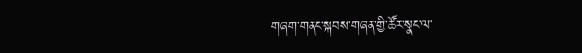གཞག་གནང་སྐབས་གཞན་གྱི་ཚོར་སྣང་ལ་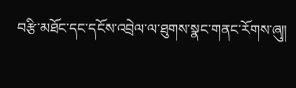བརྩི་མཐོང་དང་དངོས་འབྲེལ་ལ་ཐུགས་སྣང་གནང་རོགས་ཞུ༎